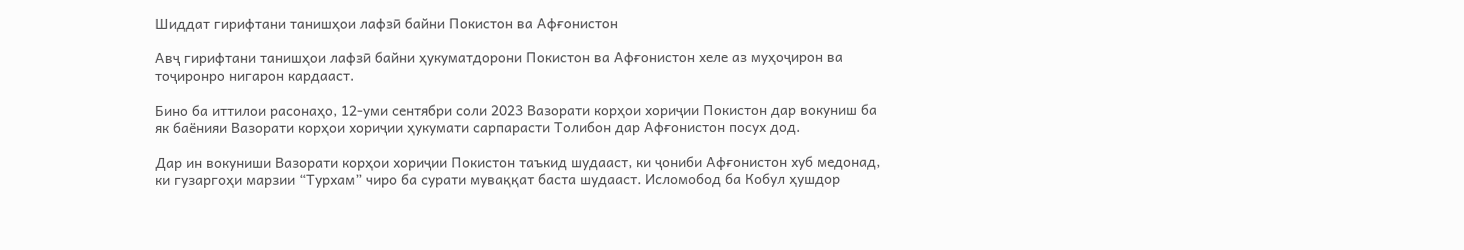Шиддат гирифтани танишҳои лафзӣ байни Покистон ва Афғонистон

Авҷ гирифтани танишҳои лафзӣ байни ҳукуматдорони Покистон ва Афғонистон хеле аз муҳоҷирон ва тоҷиронро нигарон кардааст.

Бино ба иттилои расонаҳо, 12-уми сентябри соли 2023 Вазорати корҳои хориҷии Покистон дар вокуниш ба як баёнияи Вазорати корҳои хориҷии ҳукумати сарпарасти Толибон дар Афғонистон посух дод.

Дар ин вокуниши Вазорати корҳои хориҷии Покистон таъкид шудааст, ки ҷониби Афғонистон хуб медонад, ки гузаргоҳи марзии “Турхам” чиро ба сурати муваққат баста шудааст. Исломобод ба Кобул ҳушдор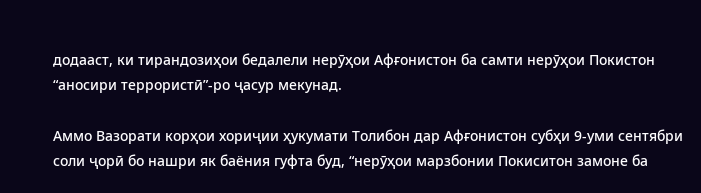додааст, ки тирандозиҳои бедалели нерӯҳои Афғонистон ба самти нерӯҳои Покистон “аносири террористӣ”-ро ҷасур мекунад.

Аммо Вазорати корҳои хориҷии ҳукумати Толибон дар Афғонистон субҳи 9-уми сентябри соли ҷорӣ бо нашри як баёния гуфта буд, “нерӯҳои марзбонии Покиситон замоне ба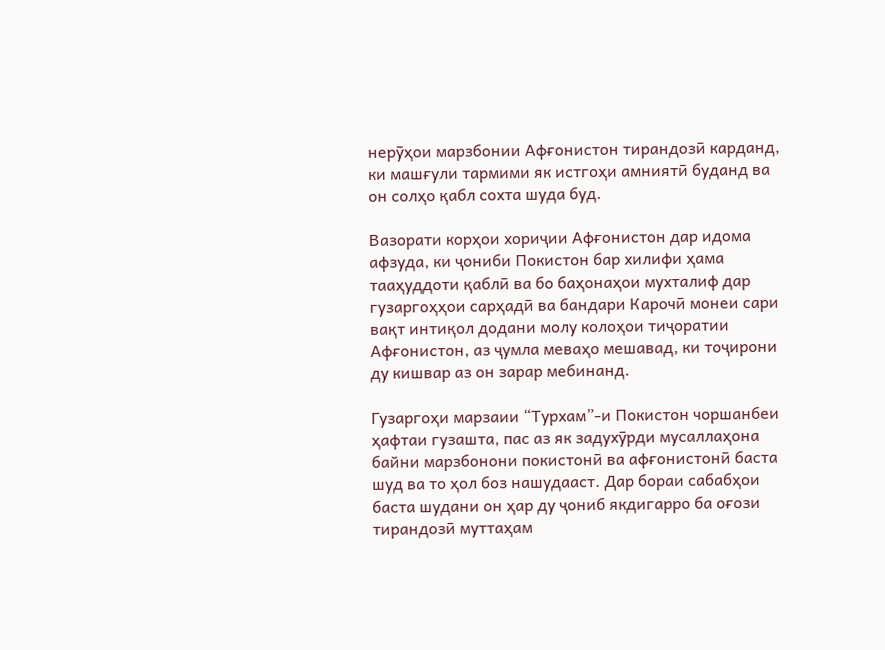нерӯҳои марзбонии Афғонистон тирандозӣ карданд, ки машғули тармими як истгоҳи амниятӣ буданд ва он солҳо қабл сохта шуда буд.

Вазорати корҳои хориҷии Афғонистон дар идома афзуда, ки ҷониби Покистон бар хилифи ҳама тааҳуддоти қаблӣ ва бо баҳонаҳои мухталиф дар гузаргоҳҳои сарҳадӣ ва бандари Карочӣ монеи сари вақт интиқол додани молу колоҳои тиҷоратии Афғонистон, аз ҷумла меваҳо мешавад, ки тоҷирони ду кишвар аз он зарар мебинанд.

Гузаргоҳи марзаии “Турхам”-и Покистон чоршанбеи ҳафтаи гузашта, пас аз як задухӯрди мусаллаҳона байни марзбонони покистонӣ ва афғонистонӣ баста шуд ва то ҳол боз нашудааст. Дар бораи сабабҳои баста шудани он ҳар ду ҷониб якдигарро ба оғози тирандозӣ муттаҳам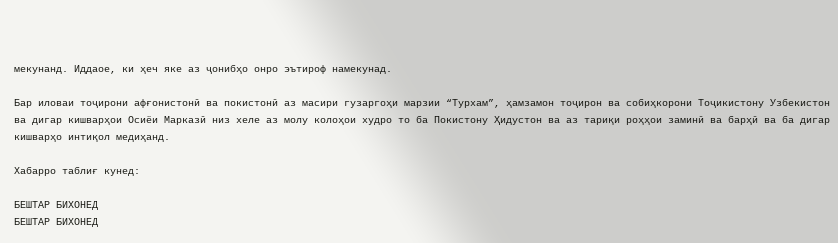мекунанд. Иддаое, ки ҳеч яке аз ҷонибҳо онро эътироф намекунад.

Бар иловаи тоҷирони афғонистонӣ ва покистонӣ аз масири гузаргоҳи марзии “Турхам”, ҳамзамон тоҷирон ва собиҳкорони Тоҷикистону Узбекистон ва дигар кишварҳои Осиёи Марказӣ низ хеле аз молу колоҳои худро то ба Покистону Ҳидустон ва аз тариқи роҳҳои заминӣ ва барҳӣ ва ба дигар кишварҳо интиқол медиҳанд.

Хабарро таблиғ кунед:

БЕШТАР БИХОНЕД
БЕШТАР БИХОНЕД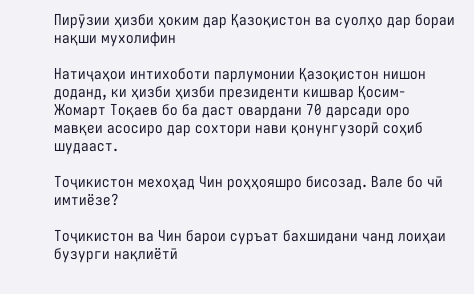Пирӯзии ҳизби ҳоким дар Қазоқистон ва суолҳо дар бораи нақши мухолифин

Натиҷаҳои интихоботи парлумонии Қазоқистон нишон доданд, ки ҳизби ҳизби президенти кишвар Қосим-Жомарт Тоқаев бо ба даст овардани 70 дарсади оро мавқеи асосиро дар сохтори нави қонунгузорӣ соҳиб шудааст.

Тоҷикистон мехоҳад Чин роҳҳояшро бисозад. Вале бо чӣ имтиёзе?

Тоҷикистон ва Чин барои суръат бахшидани чанд лоиҳаи бузурги нақлиётӣ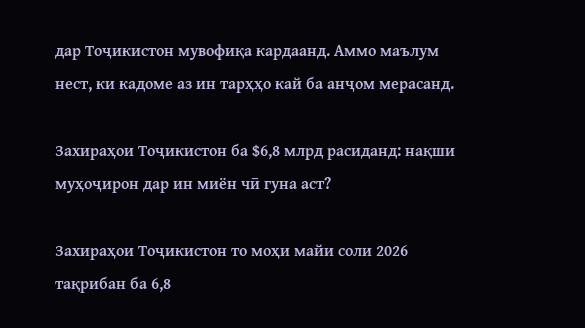дар Тоҷикистон мувофиқа кардаанд. Аммо маълум нест, ки кадоме аз ин тарҳҳо кай ба анҷом мерасанд.

Захираҳои Тоҷикистон ба $6,8 млрд расиданд: нақши муҳоҷирон дар ин миён чӣ гуна аст?

Захираҳои Тоҷикистон то моҳи майи соли 2026 тақрибан ба 6,8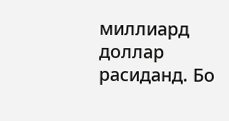миллиард доллар расиданд. Бо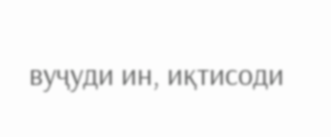вуҷуди ин, иқтисоди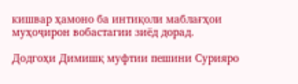кишвар ҳамоно ба интиқоли маблағҳои муҳоҷирон вобастагии зиёд дорад.

Додгоҳи Димишқ муфтии пешини Сурияро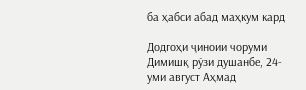ба ҳабси абад маҳкум кард

Додгоҳи ҷиноии чоруми Димишқ рӯзи душанбе, 24-уми август Аҳмад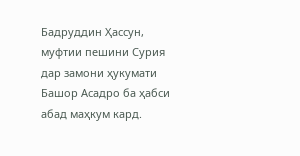Бадруддин Ҳассун, муфтии пешини Сурия дар замони ҳукумати Башор Асадро ба ҳабси абад маҳкум кард.